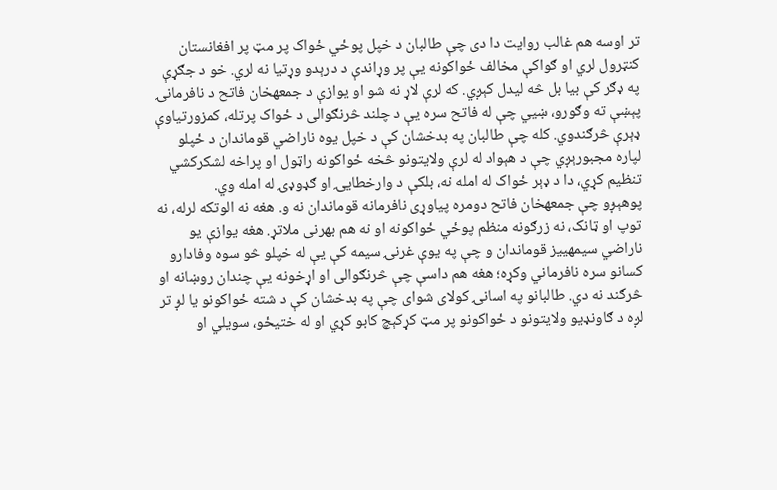تر اوسه هم غالب روایت دا دی چې طالبان د خپل پوځي ځواک پر مټ پر افغانستان کنټرول لري او ګواکې مخالف ځواکونه یې پر وړاندې د درېدو وړتیا نه لري. خو د جګړې په ډګر کې بیا بل څه لیدل کېږي. که لرې لاړ نه شو او یوازې د جمعهخان فاتح د نافرمانۍ پېښې ته وګورو، ښيي چې له فاتح سره یې د چلند څرنګوالی د ځواک پرتله، کمزورتیاوې ډېرې څرګندوي. کله چې طالبان په بدخشان کې د خپل یوه ناراضي قوماندان د ځپلو لپاره مجبورېږي چې د هېواد له لرې ولایتونو څخه ځواکونه راټول او پراخه لشکرکشي تنظیم کړي، دا د ډېر ځواک له امله نه، بلکې د وارخطایۍ او ګډوډۍ له امله وي.
پوهېږو چې جمعهخان فاتح دومره پیاوړی نافرمانه قوماندان نه و. هغه نه الوتکه لرله، نه توپ او ټانک، نه زرګونه منظم پوځي ځواکونه او نه هم بهرنی ملاتړ. هغه یوازې یو ناراضي سیمهییز قوماندان و چې په یوې غرنۍ سیمه کې یې له خپلو څو سوه وفادارو کسانو سره نافرماني وکړه؛ هغه هم داسې چې څرنګوالی او اړخونه یې چندان روښانه او څرګند نه دي. طالبانو په اسانۍ کولای شوای چې په بدخشان کې د شته ځواکونو یا لږ تر لږه د ګاونډیو ولایتونو د ځواکونو پر مټ کړکېچ کابو کړي او له ختیځو، سویلي او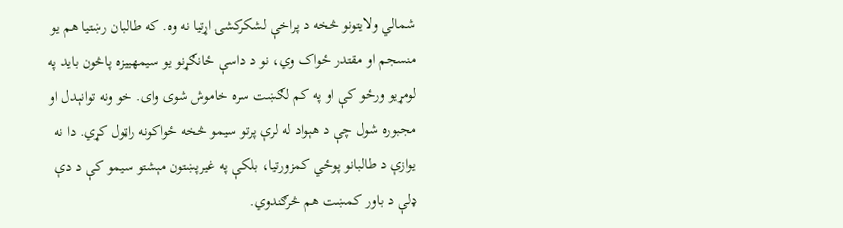شمالي ولایتونو څخه د پراخې لشکرکشۍ اړتیا نه وه. که طالبان رښتیا هم یو منسجم او مقتدر ځواک وي، نو د داسې ځانګړنو یو سیمهییزه پاڅون باید په لومړیو ورځو کې او په کم لګښت سره خاموش شوی وای. خو ونه توانېدل او مجبوره شول چې د هېواد له لرې پرتو سیمو څخه ځواکونه راټول کړي. دا نه یوازې د طالبانو پوځي کمزورتیا، بلکې په غیرپښتون مېشتو سیمو کې د دې ډلې د باور کمښت هم څرګندوي.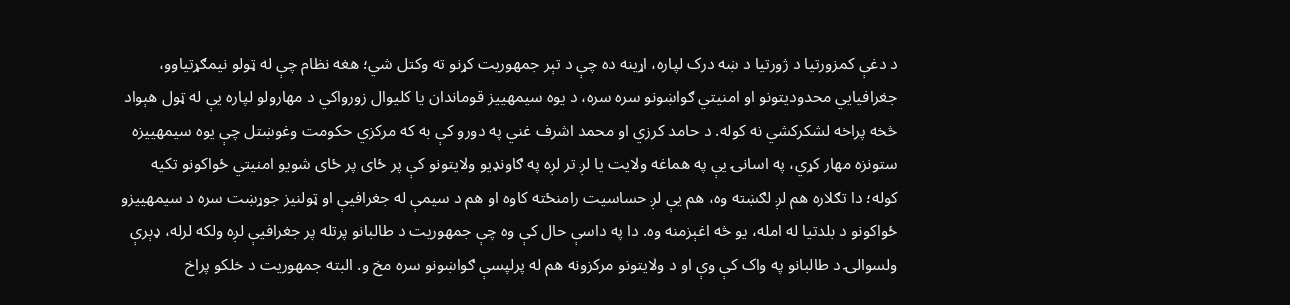د دغې کمزورتیا د ژورتیا د ښه درک لپاره، اړینه ده چې د تېر جمهوریت کړنو ته وکتل شي؛ هغه نظام چې له ټولو نیمګړتیاوو، جغرافیایي محدودیتونو او امنیتي ګواښونو سره سره، د یوه سیمهییز قوماندان یا کلیوال زورواکي د مهارولو لپاره یې له ټول هېواد څخه پراخه لشکرکشي نه کوله. د حامد کرزي او محمد اشرف غني په دورو کې به که مرکزي حکومت وغوښتل چې یوه سیمهییزه ستونزه مهار کړي، په اسانۍ یې په هماغه ولایت یا لږ تر لږه په ګاونډیو ولایتونو کې پر ځای پر ځای شویو امنیتي ځواکونو تکیه کوله؛ دا تګلاره هم لږ لګښته وه، هم یې لږ حساسیت رامنځته کاوه او هم د سیمې له جغرافیې او ټولنیز جوړښت سره د سیمهییزو ځواکونو د بلدتیا له امله، یو څه اغېزمنه وه. دا په داسې حال کې وه چې جمهوریت د طالبانو پرتله پر جغرافیې لږه ولکه لرله، ډېرې ولسوالۍ د طالبانو په واک کې وې او د ولایتونو مرکزونه هم له پرلپسې ګواښونو سره مخ و. البته جمهوریت د خلکو پراخ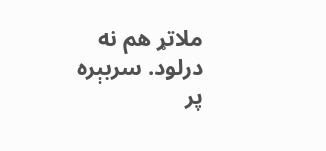ملاتړ هم نه درلود. سربېره پر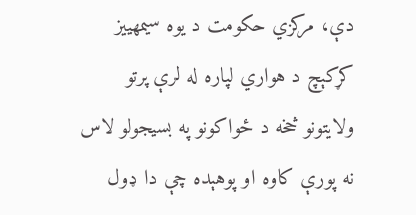دې، مرکزي حکومت د یوه سیمهییز کړکېچ د هواري لپاره له لرې پرتو ولایتونو څخه د ځواکونو په بسیجولو لاس نه پورې کاوه او پوهېده چې دا ډول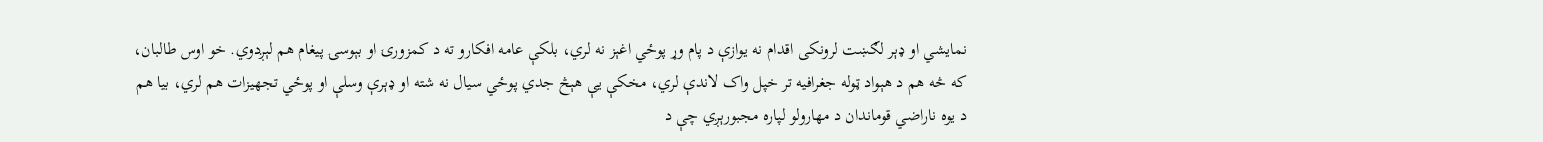نمایشي او ډېر لګښت لرونکی اقدام نه یوازې د پام وړ پوځي اغېز نه لري، بلکې عامه افکارو ته د کمزورۍ او بېوسۍ پیغام هم لېږدوي. خو اوس طالبان، که څه هم د هېواد ټوله جغرافیه تر خپل واک لاندې لري، مخکې یې هېڅ جدي پوځي سیال نه شته او ډېرې وسلې او پوځي تجهیزات هم لري، بیا هم د یوه ناراضي قوماندان د مهارولو لپاره مجبورېږي چې د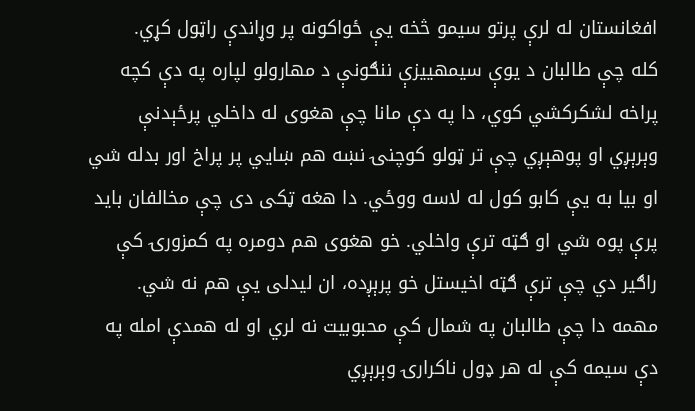افغانستان له لرې پرتو سیمو څخه یې ځواکونه پر وړاندې راټول کړي.
کله چې طالبان د یوې سیمهییزې ننګونې د مهارولو لپاره په دې کچه پراخه لشکرکشي کوي، دا په دې مانا چې هغوی له داخلي پرځېدنې وېرېږي او پوهېږي چې تر ټولو کوچنۍ نښه هم ښايي پر پراخ اور بدله شي او بیا به یې کابو کول له لاسه ووځي. دا هغه ټکی دی چې مخالفان باید پرې پوه شي او ګټه ترې واخلي. خو هغوی هم دومره په کمزورۍ کې راګیر دي چې ترې ګټه اخیستل خو پرېږده، ان لیدلی یې هم نه شي. مهمه دا چې طالبان په شمال کې محبوبیت نه لري او له همدې امله په دې سیمه کې له هر ډول ناکرارۍ وېرېږي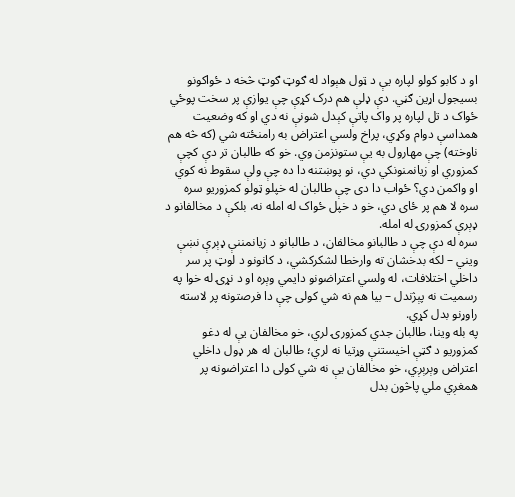او د کابو کولو لپاره یې د ټول هېواد له ګوټ ګوټ څخه د ځواکونو بسیجول اړین ګڼي. دې ډلې هم درک کړې چې یوازې پر سخت پوځي ځواک د تل لپاره پر واک پاتې کېدل شونې نه دي او که وضعیت همداسې دوام وکړي، پراخ ولسي اعتراض به رامنځته شي (که څه هم ناوخته) چې مهارول به یې ستونزمن وي. خو که طالبان تر دې کچې کمزوري او زیانمنونکي دي، نو پوښتنه دا ده چې ولې سقوط نه کوي او واکمن دي؟ ځواب دا دی چې طالبان له خپلو ټولو کمزوریو سره سره لا هم پر ځای دي، خو د خپل ځواک له امله نه، بلکې د مخالفانو د ډېرې کمزورۍ له امله.
سره له دې چې د طالبانو مخالفان، د طالبانو د زیانمننې ډېرې نښې ویني – لکه بدخشان ته وارخطا لشکرکشي، د کانونو د لوټ پر سر داخلي اختلافات، له ولسي اعتراضونو دایمي وېره او د نړۍ له خوا په رسمیت نه پېژندل – بیا هم نه شي کولی چې دا فرصتونه پر لاسته راوړنو بدل کړي.
په بله وینا، طالبان جدي کمزورۍ لري، خو مخالفان یې له دغو کمزوریو د ګټې اخیستنې وړتیا نه لري؛ طالبان له هر ډول داخلي اعتراض وېرېږي، خو مخالفان یې نه شي کولی دا اعتراضونه پر همغږي ملي پاڅون بدل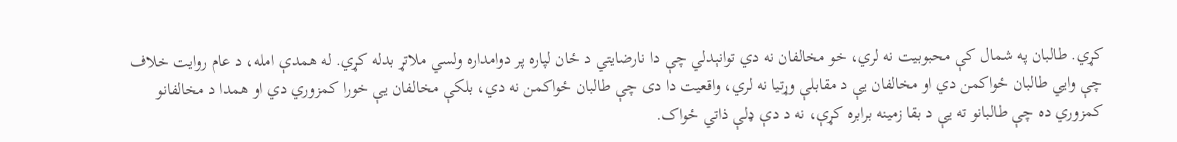کړي. طالبان په شمال کې محبوبیت نه لري، خو مخالفان نه دي توانېدلي چې دا نارضایتي د ځان لپاره پر دوامداره ولسي ملاتړ بدله کړي. له همدې امله، د عام روایت خلاف چې وايي طالبان ځواکمن دي او مخالفان یې د مقابلې وړتیا نه لري، واقعیت دا دی چې طالبان ځواکمن نه دي، بلکې مخالفان یې خورا کمزوري دي او همدا د مخالفانو کمزوري ده چې طالبانو ته یې د بقا زمینه برابره کړې، نه د دې ډلې ذاتي ځواک.